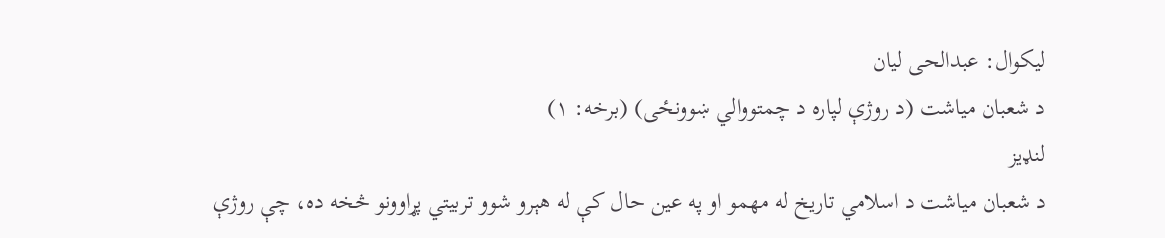لیکوال: عبدالحی لیان
د شعبان میاشت (د روژې لپاره د چمتووالي ښوونځی) (برخه: ۱)
لنډیز
د شعبان میاشت د اسلامي تاريخ له مهمو او په عین حال کې له هېرو شوو تربیتي پړاوونو څخه ده، چې روژې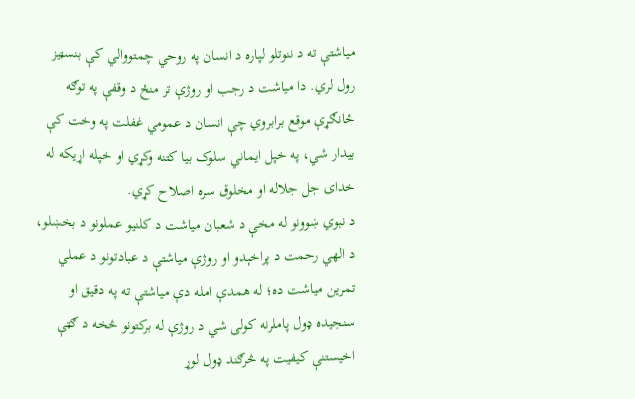میاشتې ته د ننوتلو لپاره د انسان په روحي چمتووالي کې بنسټیز رول لري. دا میاشت د رجب او روژې تر منځ د وقفې په توګه ځانګړې موقع برابروي چې انسان د عمومي غفلت په وخت کې بیدار شي، په خپل ایماني سلوک بیا کتنه وکړي او خپله اړیکه له خدای جل جلاله او مخلوق سره اصلاح کړي.
د نبوي ښوونو له مخې د شعبان میاشت د کلنيو عملونو د بخښلو، د الهي رحمت د پراخېدو او روژې میاشتې د عبادتونو د عملي تمرین میاشت ده؛ له همدې امله دې میاشتې ته په دقيق او سنجيده ډول پاملرنه کولی شي د روژې له برکتونو څخه د ګټې اخیستنې کیفیت په څرګند ډول لوړ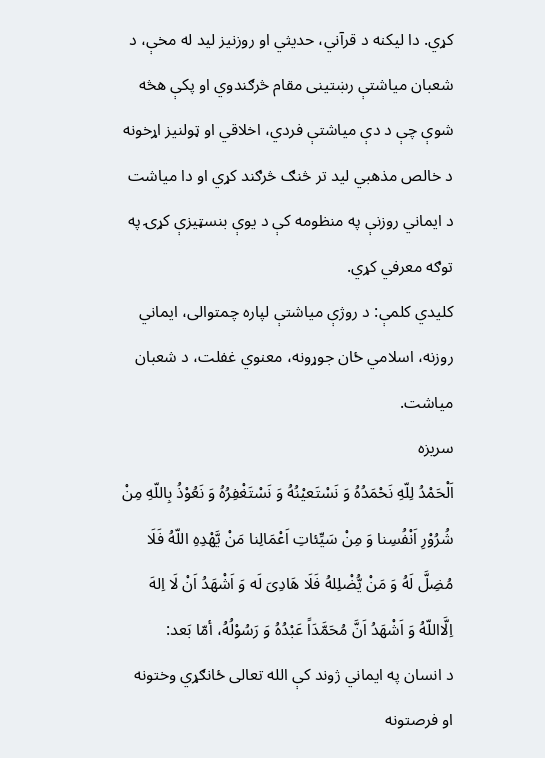کړي. دا لیکنه د قرآني، حدیثي او روزنیز لید له مخې، د شعبان میاشتې رښتینی مقام څرګندوي او پکې هڅه شوې چې د دې میاشتې فردي، اخلاقي او ټولنیز اړخونه د خالص مذهبي لید تر څنګ څرګند کړي او دا مياشت د ایماني روزنې په منظومه کې د یوې بنسټیزې کړۍ په توګه معرفي کړي.
کلیدي کلمې: د روژې میاشتې لپاره چمتوالی، ایماني روزنه، اسلامي ځان جوړونه، معنوي غفلت، د شعبان میاشت.
سریزه
اَلْحَمْدُ لِلّهِ نَحْمَدُهُ وَ نَسْتَعیْنُهُ وَ نَسْتَغْفِرُهُ وَ نَعُوْذُ بِاللّهِ مِنْ شُرُوْرِ اَنْفُسِنا وَ مِنْ سَیِّئاتِ اَعْمَالِنا مَنْ یَّهْدِهِ اللّهُ فَلَا مُضِلَّ لَهُ وَ مَنْ یُّضْلِلهُ فَلَا هَادِیَ لَه وَ اَشْهَدُ اَنْ لَا اِلهَ اِلَّااللّهُ وَ اَشْهَدُ اَنَّ مُحَمَّدَاً عَبْدُهُ وَ رَسُوْلُهُ، أمّا بَعد:
د انسان په ایماني ژوند کې الله تعالی ځانګړي وختونه او فرصتونه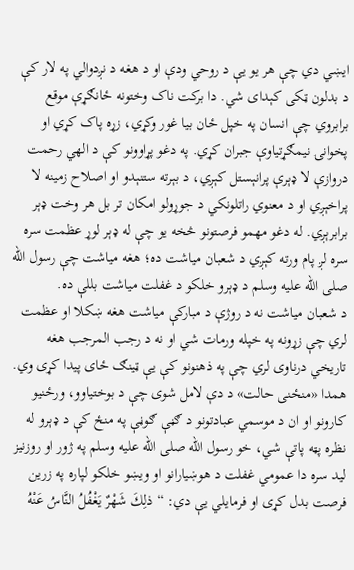ایښي دي چې هر یو یې د روحي ودې او د هغه د نږدوالي په لار کې د بدلون ټکی کېدای شي. دا برکت ناک وختونه ځانګړې موقع برابروي چې انسان په خپل ځان بیا غور وکړي، زړه پاک کړي او پخوانۍ نیمګړتیاوې جبران کړي. په دغو پړاوونو کې د الهي رحمت دروازې لا ډېرې پرانېستل کېږي، د بېرته ستنېدو او اصلاح زمینه لا پراخېږي او د معنوي راتلونکي د جوړولو امکان تر بل هر وخت ډېر برابرېږي. له دغو مهمو فرصتونو څخه یو چې له ډېر لوړ عظمت سره سره لږ پام ورته کېږي د شعبان میاشت ده؛ هغه میاشت چې رسول الله صلی الله عليه وسلم د ډېرو خلکو د غفلت میاشت بللې ده.
د شعبان میاشت نه د روژې د مبارکې میاشت هغه ښکلا او عظمت لري چې زړونه په خپله ورمات شي او نه د رجب المرجب هغه تاریخي درناوی لري چې په ذهنونو کې یې ټینګ ځای پیدا کړی وي.
همدا «منځنی حالت» د دې لامل شوی چې د بوختیاوو، ورځنیو کارونو او ان د موسمي عبادتونو د ګڼې ګوڼې په منځ کې د ډېرو له نظره پټه پاتې شي، خو رسول الله صلی الله عليه وسلم په ژور او روزنیز لید سره دا عمومي غفلت د هوښیارانو او ویښو خلکو لپاره په زرین فرصت بدل کړی او فرمایلي يې دي: “ذلِكَ شَهْرٌ يَغْفُلُ النَّاسُ عَنْهُ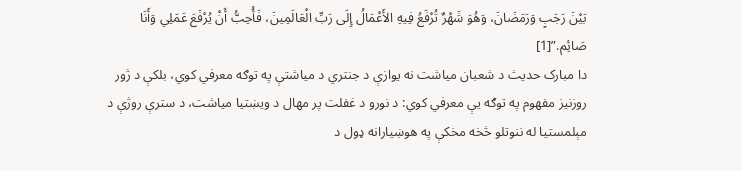بَيْنَ رَجَبٍ وَرَمَضَانَ، وَهُوَ شَهْرٌ تُرْفَعُ فِيهِ الأَعْمَالُ إِلَى رَبِّ الْعَالَمِينَ، فَأُحِبُّ أَنْ يُرْفَعَ عَمَلِي وَأَنَا صَائِم.”[1]
دا مبارک حدیث د شعبان میاشت نه یوازې د جنتري د میاشتې په توګه معرفي کوي، بلکې د ژور روزنیز مفهوم په توګه یې معرفي کوي: د نورو د غفلت پر مهال د ویښتيا میاشت، د سترې روژې د مېلمستیا له ننوتلو څخه مخکې په هوښيارانه ډول د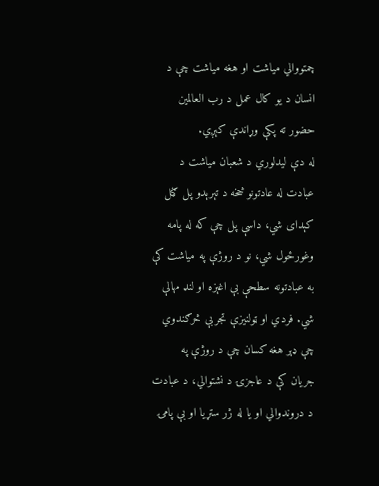چمتووالي میاشت او هغه میاشت چې د انسان د یو کال عمل د رب العالمین حضور ته پکې وړاندې کېږي.
له دې لیدلوري د شعبان میاشت د عبادت له عادتونو څخه د تېرېدو پل ګڼل کېدای شي، داسې پل چې که له پامه وغورځول شي، نو د روژې په میاشت کې به عبادتونه سطحې بې اغېزه او لنډ مهالې شي. فردي او ټولنیزې تجربې څرګندوي چې ډېر هغه کسان چې د روژې په جریان کې د عاجزۍ د نشتوالي، د عبادت د دروندوالي او یا له ژر ستړیا او بې پامۍ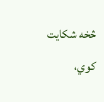څخه شکایت کوي،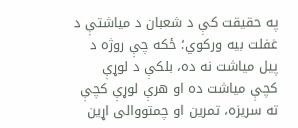په حقیقت کې د شعبان د میاشتې د غفلت بیه ورکوي؛ ځکه چې روژه د پیل میاشت نه ده، بلکې د لوړې کچې میاشت ده او هرې لوړې کچې ته سریزه، تمرین او چمتووالی اړین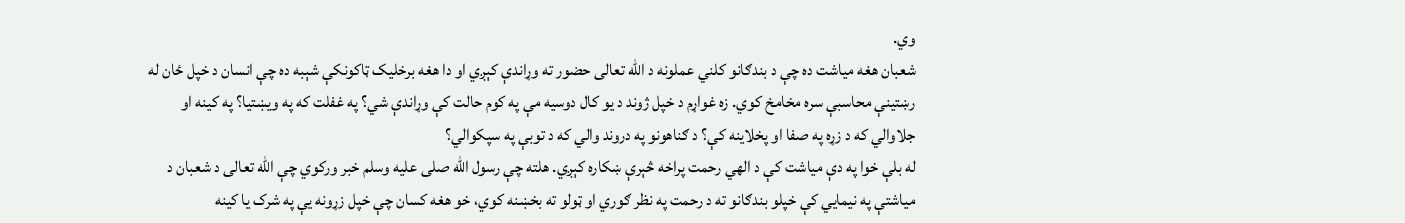وي.
شعبان هغه میاشت ده چې د بندګانو کلني عملونه د الله تعالی حضور ته وړاندې کېږي او دا هغه برخلیک ټاکونکې شېبه ده چې انسان د خپل ځان له رښتینې محاسبې سره مخامخ کوي. زه غواړم د خپل ژوند د یو کال دوسیه مې په کوم حالت کې وړاندې شي؟ په غفلت که په ویښتيا؟ په کینه او جلاوالي که د زړه په صفا او پخلاینه کې؟ د ګناهونو په دروند والي که د توبې په سپکوالي؟
له بلې خوا په دې میاشت کې د الهي رحمت پراخه څېرې ښکاره کېږي. هلته چې رسول الله صلی عليه وسلم خبر ورکوي چې الله تعالی د شعبان د میاشتې په نیمایي کې خپلو بندګانو ته د رحمت په نظر ګوري او ټولو ته بخښنه کوي، خو هغه کسان چې خپل زړونه یې په شرک یا کینه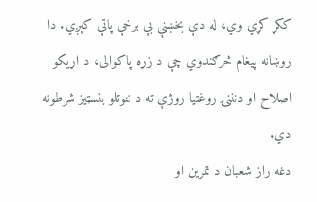ککړ کړي وي، له دې بخښنې بې برخې پاتې کېږي. دا روښانه پیغام څرګندوي چې د زړه پاکوالی، د اړیکو اصلاح او دنننۍ روغتیا روژې ته د ننوتلو بنسټیز شرطونه دي.
دغه راز شعبان د تمرین او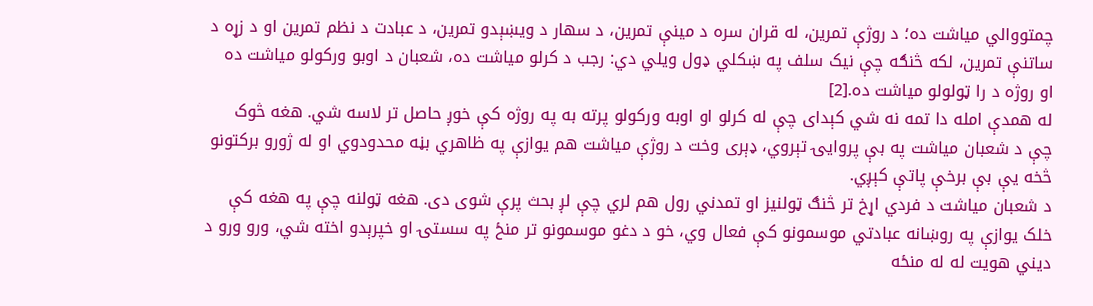چمتووالي میاشت ده؛ د روژې تمرین، له قران سره د مینې تمرین، د سهار د ویښېدو تمرین، د عبادت د نظم تمرین او د زړه د ساتنې تمرین، لکه څنګه چې نیک سلف په ښکلي ډول ویلي دي: رجب د کرلو میاشت ده، شعبان د اوبو ورکولو میاشت ده او روژه د را ټولولو میاشت ده.[2]
له همدې امله دا تمه نه شي کېدای چې له کرلو او اوبه ورکولو پرته به په روژه کې خوږ حاصل تر لاسه شي. هغه څوک چې د شعبان میاشت په بې پروایۍ تېروي، ډېری وخت د روژې میاشت هم یوازې په ظاهري بڼه محدودوي او له ژورو برکتونو څخه یې بې برخې پاتې کېږي.
د شعبان میاشت د فردي اړخ تر څنګ ټولنیز او تمدني رول هم لري چې لږ بحث پرې شوی دی. هغه ټولنه چې په هغه کې خلک یوازې په روښانه عبادتي موسمونو کې فعال وي، خو د دغو موسمونو تر منځ په سستۍ او خپرېدو اخته شي، ورو ورو د دیني هویت له له منځه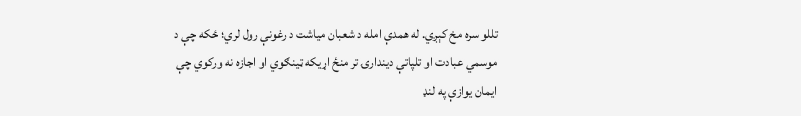تللو سره مخ کېږي. له همدې امله د شعبان میاشت د رغونې رول لري؛ ځکه چې د موسمي عبادت او تلپاتې دیندارۍ تر منځ اړیکه ټینګوي او اجازه نه ورکوي چې ایمان یوازې په لنډ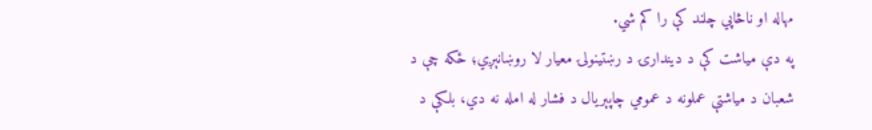مهاله او ناڅاپي چلند کې را کم شي.
په دې میاشت کې د دیندارۍ د رښتینولۍ معیار لا روښانېږي؛ ځکه چې د شعبان د میاشتې عملونه د عمومي چاپېریال د فشار له امله نه دي، بلکې د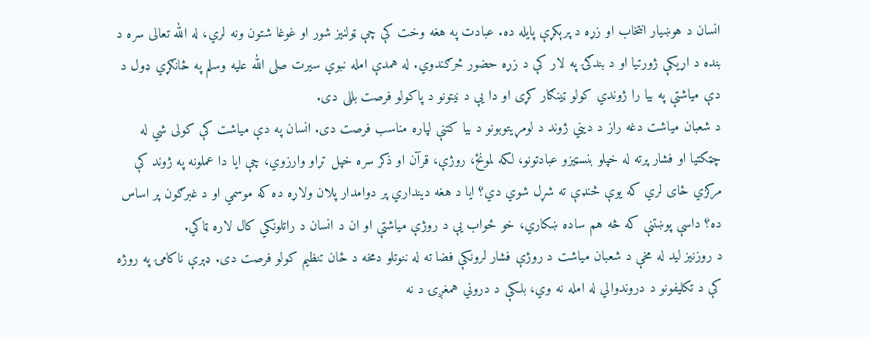انسان د هوښیار انتخاب او زړه د پرېکړې پایله ده. عبادت په هغه وخت کې چې ټولنيز شور او غوغا شتون ونه لري، له الله تعالی سره د بنده د اړیکې ژورتیا او د بندګۍ په لار کې د زړه حضور څرګندوي. له همدې امله نبوي سیرت صلی الله عليه وسلم په ځانګړي ډول د دې میاشتې په بیا را ژوندي کولو ټینګار کړی او دا یې د نیتونو د پاکولو فرصت بللی دی.
د شعبان میاشت دغه راز د دیني ژوند د لومړیتوبونو د بیا کتنې لپاره مناسب فرصت دی. انسان په دې میاشت کې کولی شي له چټکتیا او فشار پرته له خپلو بنسټيزو عبادتونو، لکه لمونځ، روژې، قرآن او ذکر سره خپل تړاو وارزوي، چې ایا دا عملونه په ژوند کې مرکزي ځای لري که یوې څنډې ته شړل شوي دي؟ ایا د هغه دینداري پر دوامدار پلان ولاړه ده که موسمي او د غبرګون پر اساس ده؟ داسې پوښتنې که څه هم ساده ښکاري، خو ځواب یې د روژې میاشتې او ان د انسان د راتلونکي کال لاره ټاکي.
د روزنیز لید له مخې د شعبان میاشت د روژې فشار لرونکې فضا ته له ننوتلو دمخه د ځان تنظیم کولو فرصت دی. ډېرې ناکامۍ په روژه کې د تکلیفونو د دروندوالي له امله نه وي، بلکې د دروني همغږۍ د نه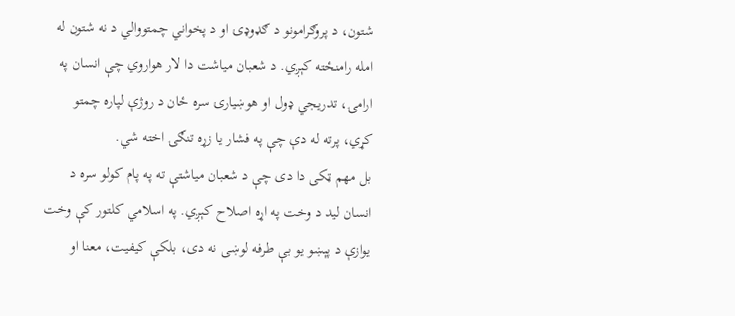شتون، د پروګرامونو د ګډوډۍ او د پخواني چمتووالي د نه شتون له امله رامنځته کېږي. د شعبان میاشت دا لار هواروي چې انسان په ارامۍ، تدریجي ډول او هوښیارۍ سره ځان د روژې لپاره چمتو کړي، پرته له دې چې په فشار یا زړه تنګۍ اخته شي.
بل مهم ټکی دا دی چې د شعبان میاشتې ته په پام کولو سره د انسان لید د وخت په اړه اصلاح کېږي. په اسلامي کلتور کې وخت یوازې د پېښو یو بې طرفه لوښی نه دی، بلکې کیفیت، معنا او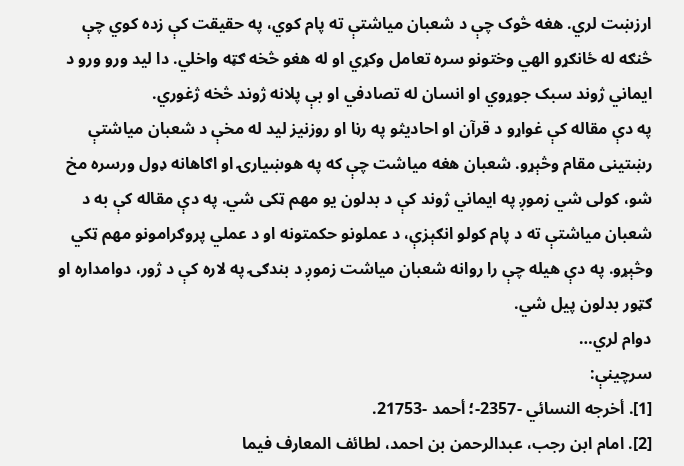ارزښت لري. هغه څوک چې د شعبان میاشتې ته پام کوي، په حقیقت کې زده کوي چې څنګه له ځانګړو الهي وختونو سره تعامل وکړي او له هغو څخه ګټه واخلي. دا لید ورو ورو د ایماني ژوند سبک جوړوي او انسان له تصادفي او بې پلانه ژوند څخه ژغوري.
په دې مقاله کې غواړو د قرآن او احاديثو په رڼا او روزنيز ليد له مخې د شعبان مياشتې رښتينی مقام وڅېړو. شعبان هغه میاشت چې که په هوښیارۍ او اګاهانه ډول ورسره مخ شو، کولی شي زموږ په ایماني ژوند کې د بدلون یو مهم ټکی شي. په دې مقاله کې به د شعبان میاشتې ته د پام کولو انګېزې، د عملونو حکمتونه او د عملي پروګرامونو مهم ټکي وڅېړو. په دې هیله چې را روانه شعبان میاشت زموږ د بندګۍ په لاره کې د ژور، دوامداره او ګټور بدلون پیل شي.
دوام لري…
سرچینې:
[1]. أخرجه النسائي -2357-؛ أحمد -21753.
[2]. امام ابن رجب، عبدالرحمن بن احمد، لطائف المعارف فیما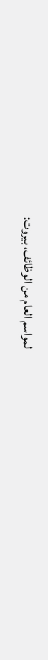لمواسم العام من الوظائف، بیروت: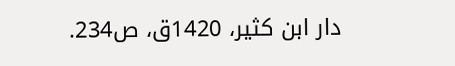دار ابن کثیر، 1420ق، ص234.